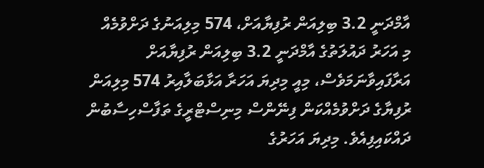އާމްދަނީ 3.2 ބިލިއަން ރުފިޔާއަށް، 574 މިލިއަނުގެ ދަށްވުމެއް
މި އަހަރު ދައުލަތުގެ އާމްދަނީ 3.2 ބިލިއަން ރުފިޔާއަށް އަރާފައިވާނަމަވެސް، މިއީ މިދިޔަ އަހަރާ އަޅާބަލާއިރު 574 މިލިއަން ރުފިޔާގެ ދަށްވުމެއްކަން ފިނޭންސް މިނިސްޓްރީގެ ތަފާސްހިސާބުން ދައްކައިފިއެވެ. މިދިޔަ އަހަރުގެ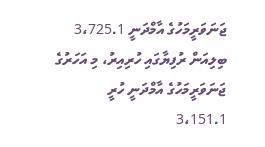ޖަނަވަރީމަހުގެ އާމްދަނީ 3،725.1 ބިލިއަން ރުފިޔާގައި ހުރިއިރު، މި އަހަރުގެ ޖަނަވަރީމަހުގެ އާމްދަނީ ހުރީ 3،151.1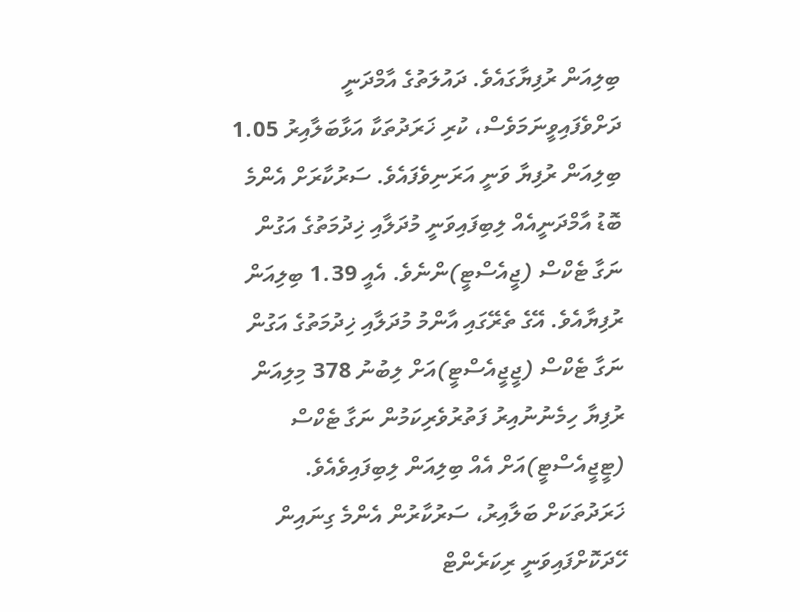ބިލިއަން ރުފިޔާގައެވެ. ދައުލަތުގެ އާމްދަނީ ދަށްވެފައިވީނަމަވެސް، ކުރި ޚަރަދުތަކާ އަޅާބަލާއިރު 1.05 ބިލިއަން ރުފިޔާ ވަނީ އަރަނިވެފައެވެ. ސަރުކާރަށް އެންމެ ބޮޑު އާމްދަނީއެއް ލިބިފައިވަނީ މުދަލާއި ޚިދުމަތުގެ އަގުން ނަގާ ޓެކްސް (ޖީއެސްޓީ)ންނެވެ. އެއީ 1.39 ބިލިއަން ރުފިޔާއެވެ. އޭގެ ތެރޭގައި އާންމު މުދަލާއި ޚިދުމަތުގެ އަގުން ނަގާ ޓެކްސް (ޖީޖީއެސްޓީ)އަށް ލިބުނު 378 މިލިއަން ރުފިޔާ ހިމެނުނުއިރު ފަތުރުވެރިކަމުން ނަގާ ޓެކްސް (ޓީޖީއެސްޓީ)އަށް އެއް ބިލިއަން ލިބިފައިވެއެވެ. ޚަރަދުތަކަށް ބަލާއިރު، ސަރުކާރުން އެންމެ ގިނައިން ހޭދަކޮށްފައިވަނީ ރިކަރެންޓް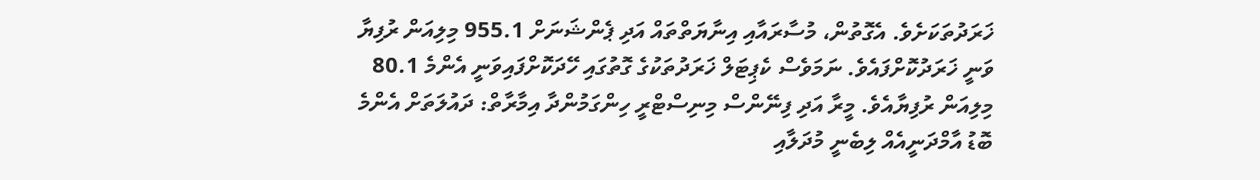ޚަރަދުތަކަށެވެ. އެގޮތުން، މުސާރައާއި އިނާޔަތްތައް އަދި ޕެންޝަނަށް 955.1 މިލިއަން ރުފިޔާ ވަނީ ޚަރަދުކޮށްފައެވެ. ނަމަވެސް ކެޕިޓަލް ޚަރަދުތަކުގެ ގޮތުގައި ހޭދަކޮށްފައިވަނީ އެންމެ 80.1 މިލިއަން ރުފިޔާއެވެ. މީރާ އަދި ފިނޭންސް މިނިސްޓްރީ ހިންގަމުންދާ އިމާރާތް: ދައުލަތަށް އެންމެ ބޮޑު އާމްދަނީއެއް ލިބެނީ މުދަލާއި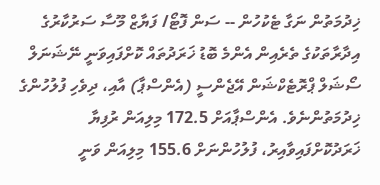ޚިދުމަތުން ނަގާ ޓެކުހުން -- ސަން ފޮޓޯ/ ފަޔާޒް މޫސާ ސަރުކާރުގެ އިދާރާތަކުގެ ތެރެއިން އެންމެ ބޮޑު ޚަރަދުތައް ކޮށްފައިވަނީ ނޭޝަނަލް ސޯޝަލް ޕްރޮޓެކްޝަން އޭޖެންސީ (އެންސްޕާ) އާއި، ދިވެހި ފުލުހުންގެ ޚިދުމަތުންނެވެ. އެންސްޕާއަށް 172.5 މިލިއަން ރުފިޔާ ޚަރަދުކޮށްފައިވާއިރު، ފުލުހުންނަށް 155.6 މިލިއަން ވަނީ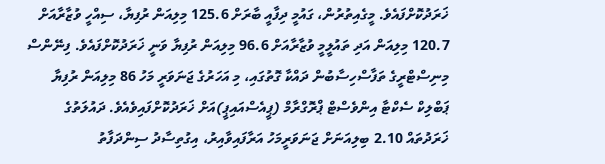ޚަރަދުކޮށްފައެވެ. މީގެއިތުރުން، ގައުމީ ދިފާއީ ބާރަށް 125.6 މިލިއަން ރުފިޔާ، ސިއްހީ ވުޒާރާއަށް 120.7 މިލިއަން އަދި ތައުލީމީ ވުޒާރާއަށް 96.6 މިލިއަން ރުފިޔާ ވަނީ ޚަރަދުކޮށްފައެވެ. ފިނޭންސް މިނިސްޓްރީގެ ތަފާސްހިސާބުން ދައްކާ ގޮތުގައި، މި އަހަރުގެ ޖަނަވަރީ މަހު 86 މިލިއަން ރުފިޔާ ޕަބްލިކް ސެކްޓާ އިންވެސްޓް ޕްރޮގްރާމް (ޕީއެސްއައިޕީ)އަށް ޚަރަދުކޮށްފައިވެއެވެ. ދައުލަތުގެ ޚަރަދުތައް 2.10 ބިލިއަނަށް ޖަނަވަރީމަހު އަރާފައިވާއިރު، އިގުތިސާދު ސިންދަފާތު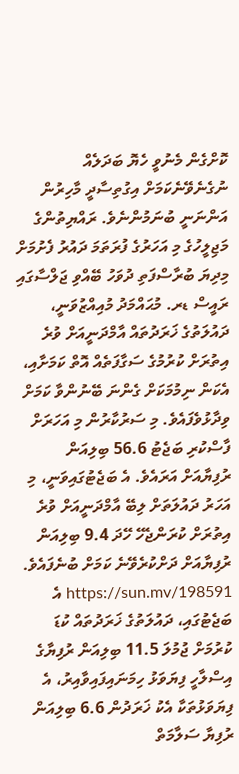ކޮށްގެން މެނުވީ ހެޔޮ ބަދަލެއް ނުގެނެވޭނެކަމަށް އިގުތިސާދީ މާހިރުން އަންނަނީ ބުނަމުންނެވެ. ރައްޔިތުންގެ މަޖިލީހުގެ މި އަހަރުގެ ފުރަތަމަ ދައުރު ފެށުމަށް މިދިޔަ ބުރާސްފަތި ދުވަހު ބޭއްވި ޖަލްސާގައި ރައީސް ޑރ. މުޙައްމަދު މުއިއްޒުވަނީ، ދައުލަތުގެ ޚަރަދުތައް އާމްދަނީއަށް ވުރެ އިތުރަށް ކުރުމުގެ ސަގާފަތެއް އޮތް ކަމަށާއި، އެކަން ނިމުމަކަށް ގެންނަ ބޭނުންވާ ކަމަށް ވިދާޅުވެފައެވެ. މި ސަރުކާރުން މި އަހަރަށް ފާސްކުރި ބަޖެޓު 56.6 ބިލިއަން ރުފިޔާއަށް އަރައެވެ. އެ ބަޖެޓުގައިވަނީ، މި އަހަރު ދައުލަތަށް ލިބޭ އާމްދަނީއަށް ވުރެ އިތުރަށް ކުރަންޖެހޭ ހޭދަ 9.4 ބިލިއަން ރުފިޔާއަށް ދަށްކުރެވޭނެ ކަމަށް ބުނެފައެވެ. https://sun.mv/198591 އެ ބަޖެޓުގައި، ދައުލަތުގެ ޚަރަދުތައް ކުޑަ ކުރުމަށް ޖުމުލަ 11.5 ބިލިއަން ރުފިޔާގެ އިސްލާހީ ފިޔަވަޅު ހިމަނައިފައިވާއިރު، އެ ފިޔަވަޅުތަކާ އެކު ޚަރަދުން 6.6 ބިލިއަން ރުފިޔާ ސަލާމަތް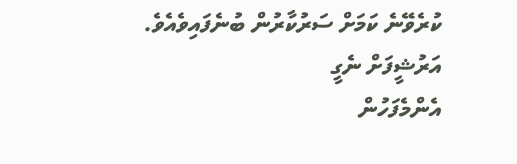ކުރެވޭނެ ކަމަށް ސަރުކާރުން ބުނެފައިވެއެވެ.
އަރުޝީފަށް ނެގީ
އެންމެފަހުން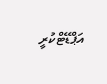އަޕްޑޭޓްކުރީ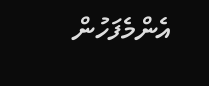އެންމެފަހުން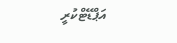އަޕްޑޭޓްކުރީ